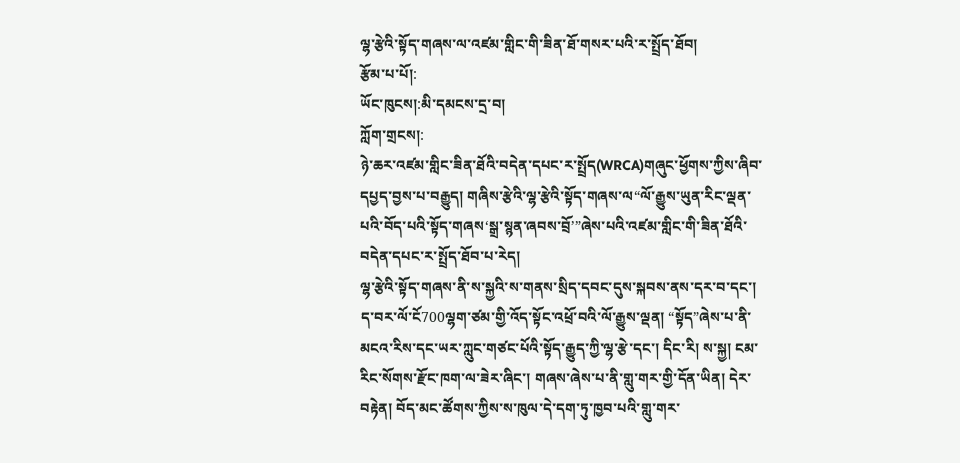ལྷ་རྩེའི་སྟོད་གཞས་ལ་འཛམ་གླིང་གི་ཟིན་ཐོ་གསར་པའི་ར་སྤྲོད་ཐོབ།
རྩོམ་པ་པོ།:
ཡོང་ཁུངས།:མི་དམངས་དྲ་བ།
ཀློག་གྲངས།:
ཉེ་ཆར་འཛམ་གླིང་ཟིན་ཐོའི་བདེན་དཔང་ར་སྤྲོད(WRCA)གཞུང་ཕྱོགས་ཀྱིས་ཞིབ་དཔྱད་བྱས་པ་བརྒྱུད། གཞིས་རྩེའི་ལྷ་རྩེའི་སྟོད་གཞས་ལ“ལོ་རྒྱུས་ཡུན་རིང་ལྡན་པའི་བོད་པའི་སྟོད་གཞས‘སྒྲ་སྙན་ཞབས་བྲོ’”ཞེས་པའི་འཛམ་གླིང་གི་ཟིན་ཐོའི་བདེན་དཔང་ར་སྤྲོད་ཐོབ་པ་རེད།
ལྷ་རྩེའི་སྟོད་གཞས་ནི་ས་སྐྱའི་ས་གནས་སྲིད་དབང་དུས་སྐབས་ནས་དར་བ་དང་། ད་བར་ལོ་ངོ700ལྷག་ཙམ་གྱི་འོད་སྟོང་འཕྲོ་བའི་ལོ་རྒྱུས་ལྡན། “སྟོད”ཞེས་པ་ནི་མངའ་རིས་དང་ཡར་ཀླུང་གཙང་པོའི་སྟོད་རྒྱུད་ཀྱི་ལྷ་རྩེ་དང་། དིང་རི། ས་སྐྱ། ངམ་རིང་སོགས་རྫོང་ཁག་ལ་ཟེར་ཞིང་། གཞས་ཞེས་པ་ནི་གླུ་གར་གྱི་དོན་ཡིན། དེར་བརྟེན། བོད་མང་ཚོགས་ཀྱིས་ས་ཁུལ་དེ་དག་ཏུ་ཁྱབ་པའི་གླུ་གར་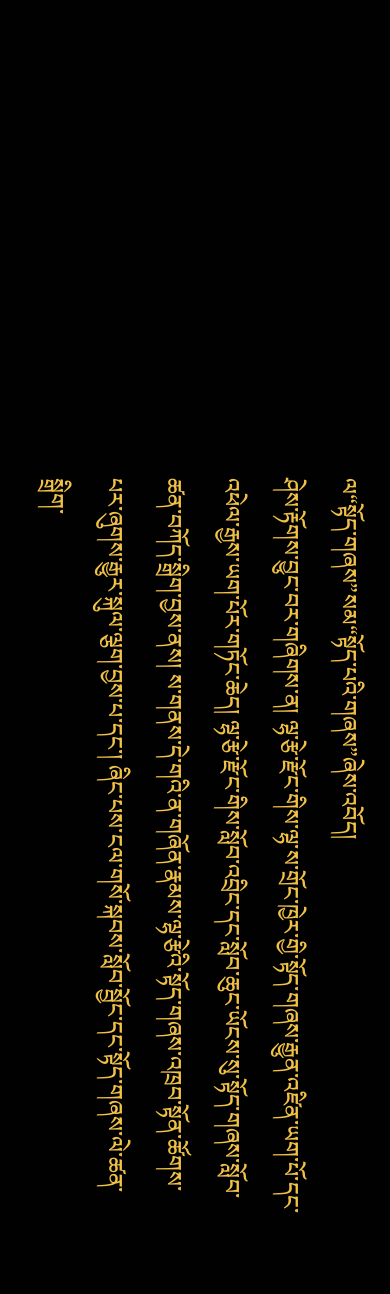ལ“སྟོད་གཞས”སམ“སྟོད་པའི་གཞས”ཞེས་འབོད།
ཤེས་རྟོགས་བྱུང་བར་གཞིགས་ན། ལྷ་རྩེ་རྫོང་གིས་ལྷ་ས་གྲོང་ཁྱེར་གྱི་སྟོད་གཞས་རྒྱུན་འཛིན་ཡག་པོ་དང་འཕེལ་རྒྱས་ཡག་པོར་གཏོང་ཆེད། ལྷ་རྩེ་རྫོང་གིས་སློབ་འབྲིང་དང་སློབ་ཆུང་ཡོངས་སུ་སྟོད་གཞས་སློབ་ཚན་བཀོད་སྒྲིག་བྱས་ནས། ས་གནས་དེ་གའི་ན་གཞོན་རྣམས་ལྷ་རྩེའི་སྟོད་གཞས་འཁྲབ་སྟོན་ཚོགས་པར་ཞུགས་རྒྱུར་སྐུལ་ལྕག་བྱས་པ་དང་། ཞིང་པས་ངལ་གསོ་སྐབས་སློབ་སྦྱོང་དང་སྟོད་གཞས་ལེ་ཚན་སྒྲིག་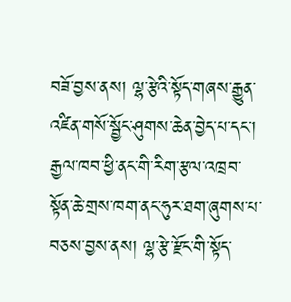བཟོ་བྱས་ནས། ལྷ་རྩེའི་སྟོད་གཞས་རྒྱུན་འཛིན་གསོ་སྦྱོང་ཤུགས་ཆེན་བྱེད་པ་དང་། རྒྱལ་ཁབ་ཕྱི་ནང་གི་རིག་རྩལ་འཁྲབ་སྟོན་ཆེ་གྲས་ཁག་ནང་ཧུར་ཐག་ཞུགས་པ་བཅས་བྱས་ནས། ལྷ་རྩེ་རྫོང་གི་སྟོད་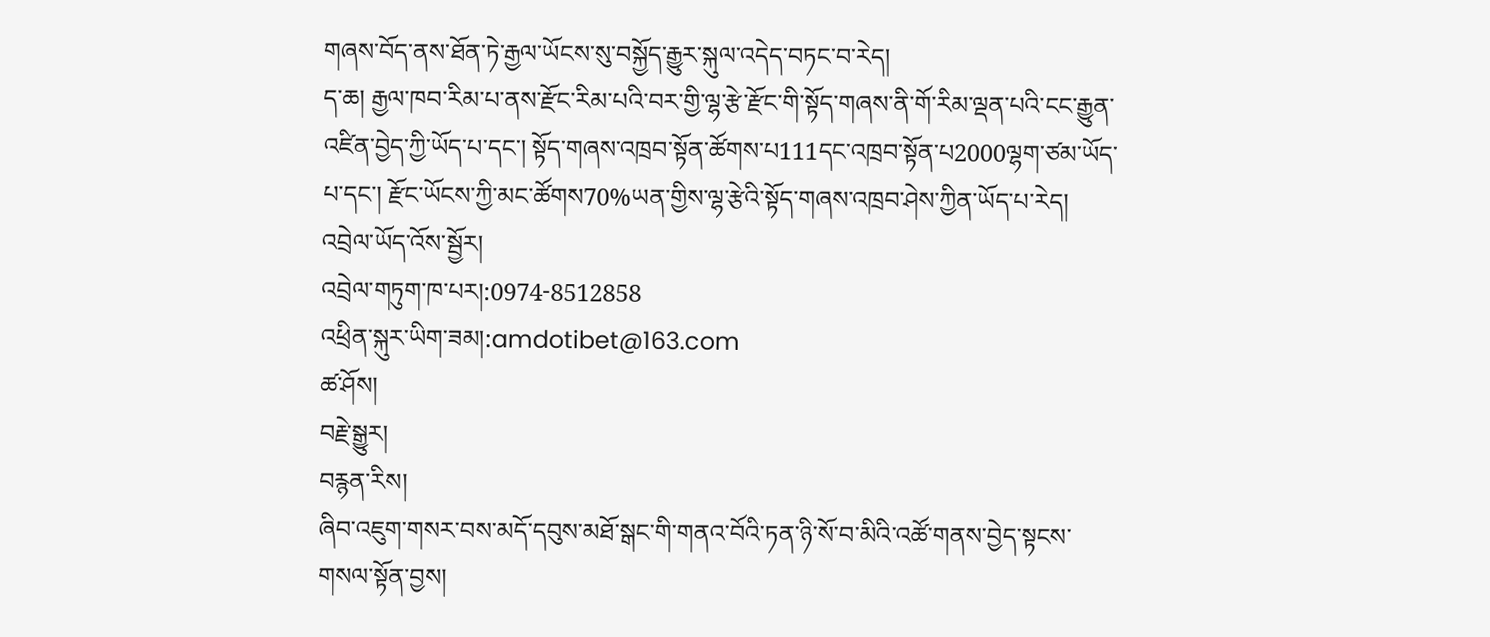གཞས་བོད་ནས་ཐོན་ཏེ་རྒྱལ་ཡོངས་སུ་བསྐྱོད་རྒྱུར་སྐུལ་འདེད་བཏང་བ་རེད།
ད་ཆ། རྒྱལ་ཁབ་རིམ་པ་ནས་རྫོང་རིམ་པའི་བར་གྱི་ལྷ་རྩེ་རྫོང་གི་སྟོད་གཞས་ནི་གོ་རིམ་ལྡན་པའི་ངང་རྒྱུན་འཛིན་བྱེད་ཀྱི་ཡོད་པ་དང་། སྟོད་གཞས་འཁྲབ་སྟོན་ཚོགས་པ111དང་འཁྲབ་སྟོན་པ2000ལྷག་ཙམ་ཡོད་པ་དང་། རྫོང་ཡོངས་ཀྱི་མང་ཚོགས70%ཡན་གྱིས་ལྷ་རྩེའི་སྟོད་གཞས་འཁྲབ་ཤེས་ཀྱིན་ཡོད་པ་རེད།
འབྲེལ་ཡོད་འོས་སྦྱོར།
འབྲེལ་གཏུག་ཁ་པར།:0974-8512858
འཕྲིན་སྐུར་ཡིག་ཟམ།:amdotibet@163.com
ཚ་ཤོས།
བརྗེ་སྒྱུར།
བརྙན་རིས།
ཞིབ་འཇུག་གསར་བས་མདོ་དབུས་མཐོ་སྒང་གི་གནའ་བོའི་ཏན་ཉི་སོ་བ་མིའི་འཚོ་གནས་བྱེད་སྟངས་གསལ་སྟོན་བྱས།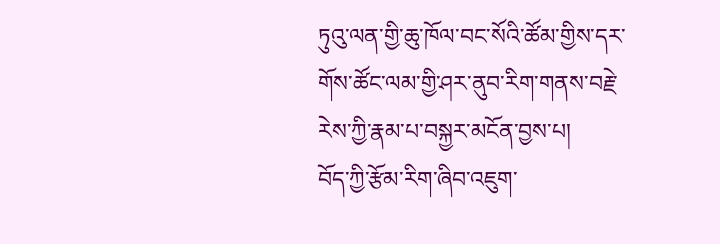ཏུའུ་ལན་གྱི་ཆུ་ཁོལ་བང་སོའི་ཚོམ་གྱིས་དར་གོས་ཚོང་ལམ་གྱི་ཤར་ནུབ་རིག་གནས་བརྗེ་རེས་ཀྱི་རྣམ་པ་བསྐྱར་མངོན་བྱས་པ།
བོད་ཀྱི་རྩོམ་རིག་ཞིབ་འཇུག་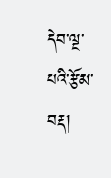དེབ་ལྔ་པའི་རྩོམ་བརྡ།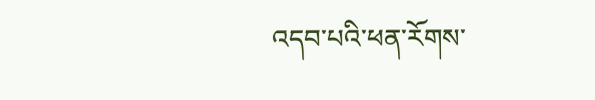འདབ་པའི་ཕན་རོགས་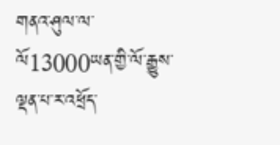གནའ་ཤུལ་ལ་ལོ13000ཡན་གྱི་ལོ་རྒྱུས་ལྡན་པ་ར་འཕྲོད་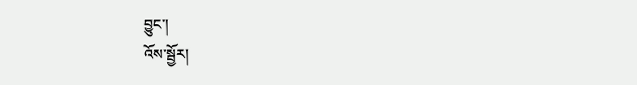བྱུང་།
འོས་སྦྱོར།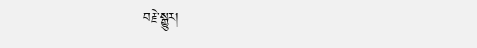བརྗེ་སྒྱུར།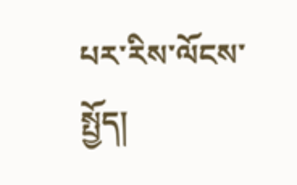པར་རིས་ལོངས་སྤྱོད།